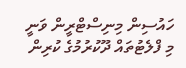ހައުސިން މިނިސްޓްރީން ވަނީ މި ފްލެޓުތައް ދޫކުރުމުގެ ކުރިން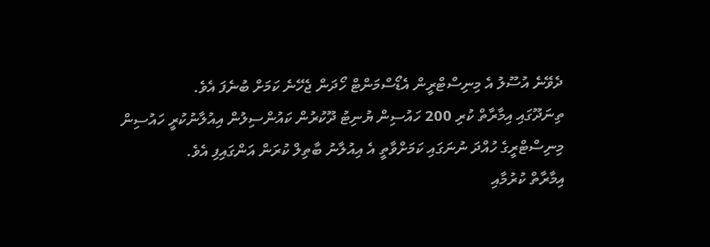ދެވޭނެ އުސޫލު އެ މިނިސްޓްރީން އެޑޯސްމަންޓް ހޯދަން ޖެހޭނެ ކަމަށް ބުނެފަ އެވެ.
ތިނަދޫގައި އިމާރާތް ކުރި 200 ހައުސިން ޔުނިޓު ދޫކުރުން ކައުންސިލުން އިއުލާނުކުރީ ހައުސިން މިނިސްޓްރީގެ ހުއްދަ ނުނަގައި ކަމަށްވާތީ އެ އިއުލާނު ބާތިލް ކުރަން އަންގައިފި އެވެ.
އިމާރާތް ކުރުމާއި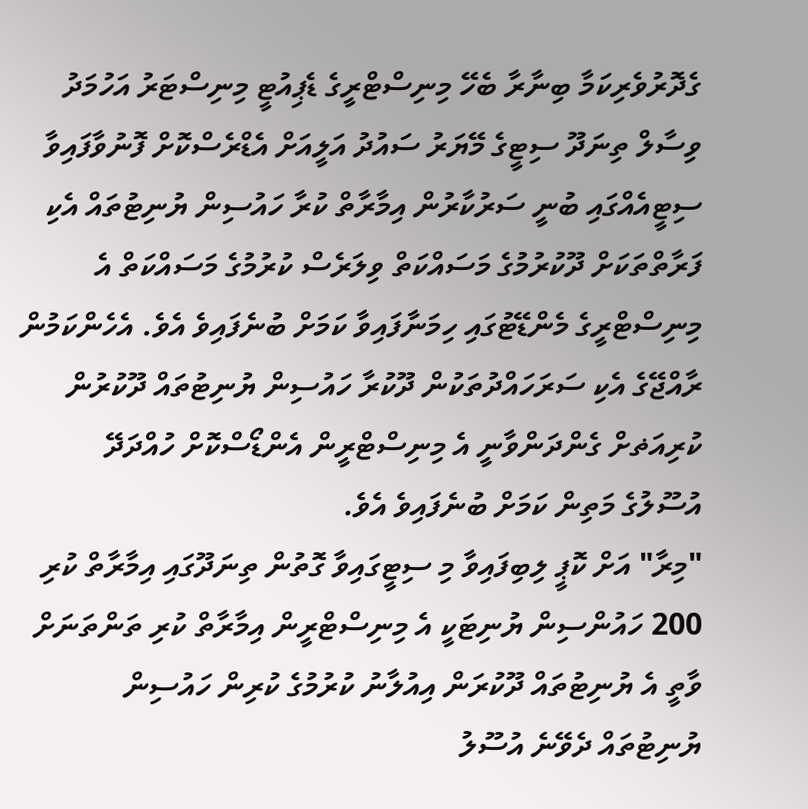ގެދޮރުވެރިކަމާ ބިނާރާ ބެހޭ މިނިސްޓްރީގެ ޑެޕިއުޓީ މިނިސްޓަރު އަހުމަދު ވިސާލް ތިނަދޫ ސިޓީގެ މޭޔަރު ސައުދު އަލީއަށް އެޑްރެސްކޮށް ފޮނުވާފައިވާ ސިޓީއެއްގައި ބުނީ ސަރުކާރުން އިމާރާތް ކުރާ ހައުސިން ޔުނިޓުތައް އެކި ފަރާތްތަކަށް ދޫކުރުމުގެ މަސައްކަތް ވިލަރެސް ކުރުމުގެ މަސައްކަތް އެ މިނިސްޓްރީގެ މެންޑޭޓުގައި ހިމަނާފައިވާ ކަމަށް ބުނެފައިވެ އެވެ. އެހެންކަމުން ރާއްޖޭގެ އެކި ސަރަހައްދުތަކުން ދޫކުރާ ހައުސިން ޔުނިޓުތައް ދޫކުރުން ކުރިއަޡށް ގެންދަންވާނީ އެ މިނިސްޓްރީން އެންޑޯސްކޮށް ހުއްދަދޭ އުސޫލުގެ މަތިން ކަމަށް ބުނެފައިވެ އެވެ.
"މިރާ" އަށް ކޮޕީ ލިބިފައިވާ މި ސިޓީގައިވާ ގޮތުން ތިނަދޫގައި އިމާރާތް ކުރި 200 ހައުންސިން ޔުނިޓަކީ އެ މިނިސްޓްރީން އިމާރާތް ކުރި ތަންތަނަށް ވާތީ އެ ޔުނިޓުތައް ދޫކުރަން އިއުލާނު ކުރުމުގެ ކުރިން ހައުސިން ޔުނިޓުތައް ދެވޭނެ އުސޫލު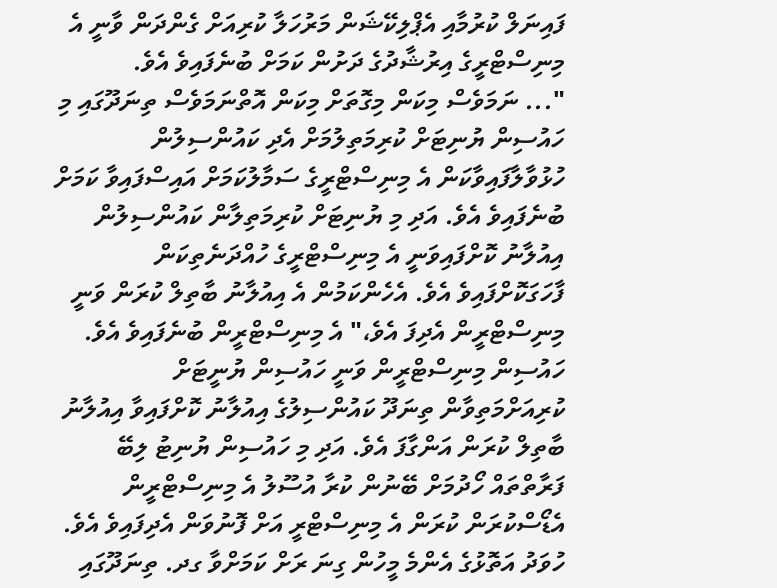ފައިނަލް ކުރުމާއި އެޕްލިކޭޝަން މަރުހަލާ ކުރިއަށް ގެންދަން ވާނީ އެ މިނިސްޓްރީގެ އިރުޝާދުގެ ދަށުން ކަމަށް ބުނެފައިވެ އެވެ.
"... ނަމަވެސް މިކަން މިގޮތަށް މިކަން އޮތްނަމަވެސް ތިނަދޫގައި މި ހައުސިން ޔުނިޓަށް ކުރިމަތިލުމަށް އެދި ކައުންސިލުން ހުޅުވާލާފައިވާކަން އެ މިނިސްޓްރީގެ ސަމާލުކަމަށް އައިސްފައިވާ ކަމަށް ބުނެފައިވެ އެވެ. އަދި މި ޔުނިޓަށް ކުރިމަތިލާން ކައުންސިލުން އިއުލާނު ކޮށްފައިވަނީ އެ މިނިސްޓްރީގެ ހުއްދަނެތިކަން ފާހަގަކޮށްފައިވެ އެވެ. އެހެންކަމުން އެ އިއުލާނު ބާތިލް ކުރަން ވަނީ މިނިސްޓްރީން އެދިފަ އެވެ،" އެ މިނިސްޓްރީން ބުނެފައިވެ އެވެ.
ހައުސިން މިނިސްޓްރީން ވަނީ ހައުސިން ޔުނީޓަށް ކުރިއަށްމަތިވާން ތިނަދޫ ކައުންސިލުގެ އިއުލާނު ކޮށްފައިވާ އިއުލާނު ބާތިލް ކުރަން އަންގާފަ އެވެ. އަދި މި ހައުސިން ޔުނިޓު ލިބޭ ފަރާތްތައް ހޯދުމަށް ބޭނުން ކުރާ އުސޫލު އެ މިނިސްޓްރީން އެޑޯސްކުރަން ކުރަން އެ މިނިސްޓްރީ އަށް ފޮނުވަން އެދިފައިވެ އެވެ.
ހުވަދު އަތޮޅުގެ އެންމެ މީހުން ގިނަ ރަށް ކަމަށްވާ ގދ. ތިނަދޫގައި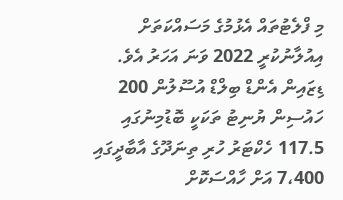މި ފްލެޓުތައް އެޅުމުގެ މަސައްކަތަށް އިއުލާނުކުރީ 2022 ވަނަ އަހަރު އެވެ. ޑިޒައިން އެންޑް ބިލްޑް އުސޫލުން 200 ހައުސިން ޔުނިޓު ތަކަކީ ބޮޑުމިނުގައި 117.5 ހެކްޓަރު ހުރި ތިނަދޫގެ އާބާދީގައި 7،400 އަށް ހާއްސަކޮށް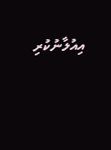އިއުލާނުކުރި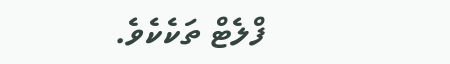ފްލެޓް ތަކެކެވެ.